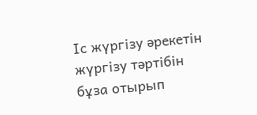Іс жүргізу әрекетін жүргізу тәртібін бұза отырып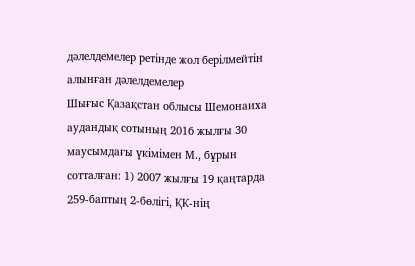дәлелдемелер ретінде жол берілмейтін алынған дәлелдемелер
Шығыс Қазақстан облысы Шемонаиха аудандық сотының 2016 жылғы 30 маусымдағы үкімімен М., бұрын сотталған: 1) 2007 жылғы 19 қаңтарда 259-баптың 2-бөлігі, ҚК-нің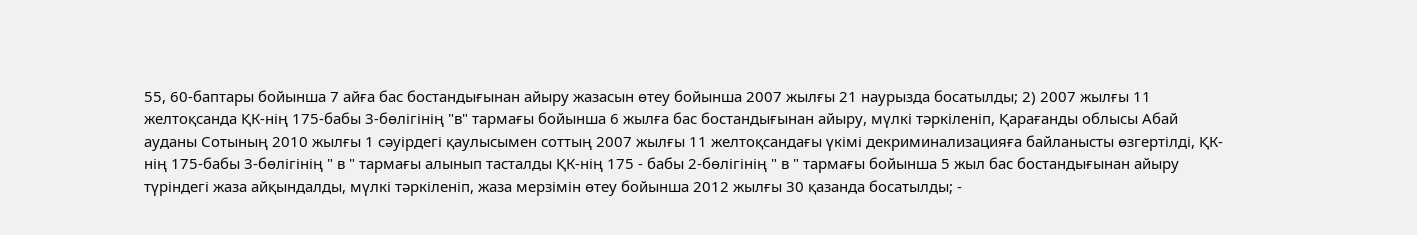55, 60-баптары бойынша 7 айға бас бостандығынан айыру жазасын өтеу бойынша 2007 жылғы 21 наурызда босатылды; 2) 2007 жылғы 11 желтоқсанда ҚК-нің 175-бабы 3-бөлігінің "в" тармағы бойынша 6 жылға бас бостандығынан айыру, мүлкі тәркіленіп, Қарағанды облысы Абай ауданы Сотының 2010 жылғы 1 сәуірдегі қаулысымен соттың 2007 жылғы 11 желтоқсандағы үкімі декриминализацияға байланысты өзгертілді, ҚК-нің 175-бабы 3-бөлігінің " в " тармағы алынып тасталды ҚК-нің 175 - бабы 2-бөлігінің " в " тармағы бойынша 5 жыл бас бостандығынан айыру түріндегі жаза айқындалды, мүлкі тәркіленіп, жаза мерзімін өтеу бойынша 2012 жылғы 30 қазанда босатылды; -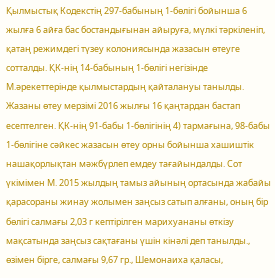Қылмыстық Кодекстің 297-бабының 1-бөлігі бойынша 6 жылға 6 айға бас бостандығынан айыруға, мүлкі тәркіленіп, қатаң режимдегі түзеу колониясында жазасын өтеуге сотталды. ҚК-нің 14-бабының 1-бөлігі негізінде М.әрекеттерінде қылмыстардың қайталануы танылды. Жазаны өтеу мерзімі 2016 жылғы 16 қаңтардан бастап есептелген. ҚК-нің 91-бабы 1-бөлігінің 4) тармағына, 98-бабы 1-бөлігіне сәйкес жазасын өтеу орны бойынша хашиштік нашақорлықтан мәжбүрлеп емдеу тағайындалды. Сот үкімімен М. 2015 жылдың тамыз айының ортасында жабайы қарасораны жинау жолымен заңсыз сатып алғаны, оның бір бөлігі салмағы 2,03 г кептірілген марихуананы өткізу мақсатында заңсыз сақтағаны үшін кінәлі деп танылды., өзімен бірге, салмағы 9,67 гр., Шемонаиха қаласы,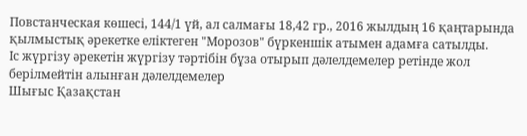Повстанческая көшесі, 144/1 үй, ал салмағы 18,42 гр., 2016 жылдың 16 қаңтарында қылмыстық әрекетке еліктеген "Морозов" бүркеншік атымен адамға сатылды.
Іс жүргізу әрекетін жүргізу тәртібін бұза отырып дәлелдемелер ретінде жол берілмейтін алынған дәлелдемелер
Шығыс Қазақстан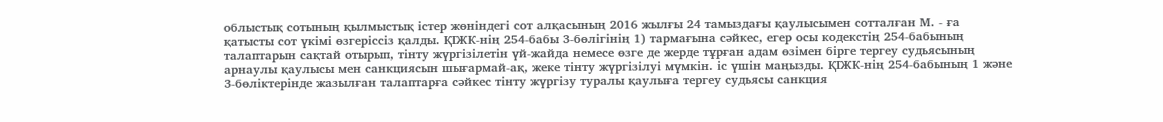облыстық сотының қылмыстық істер жөніндегі сот алқасының 2016 жылғы 24 тамыздағы қаулысымен сотталған М. - ға қатысты сот үкімі өзгеріссіз қалды. ҚІЖК-нің 254-бабы 3-бөлігінің 1) тармағына сәйкес, егер осы кодекстің 254-бабының талаптарын сақтай отырып, тінту жүргізілетін үй-жайда немесе өзге де жерде тұрған адам өзімен бірге тергеу судьясының арнаулы қаулысы мен санкциясын шығармай-ақ, жеке тінту жүргізілуі мүмкін. іс үшін маңызды. ҚІЖК-нің 254-бабының 1 және 3-бөліктерінде жазылған талаптарға сәйкес тінту жүргізу туралы қаулыға тергеу судьясы санкция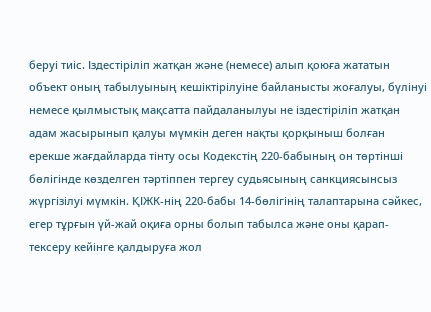беруі тиіс. Іздестіріліп жатқан және (немесе) алып қоюға жататын объект оның табылуының кешіктірілуіне байланысты жоғалуы, бүлінуі немесе қылмыстық мақсатта пайдаланылуы не іздестіріліп жатқан адам жасырынып қалуы мүмкін деген нақты қорқыныш болған ерекше жағдайларда тінту осы Кодекстің 220-бабының он төртінші бөлігінде көзделген тәртіппен тергеу судьясының санкциясынсыз жүргізілуі мүмкін. ҚІЖК-нің 220-бабы 14-бөлігінің талаптарына сәйкес, егер тұрғын үй-жай оқиға орны болып табылса және оны қарап-тексеру кейінге қалдыруға жол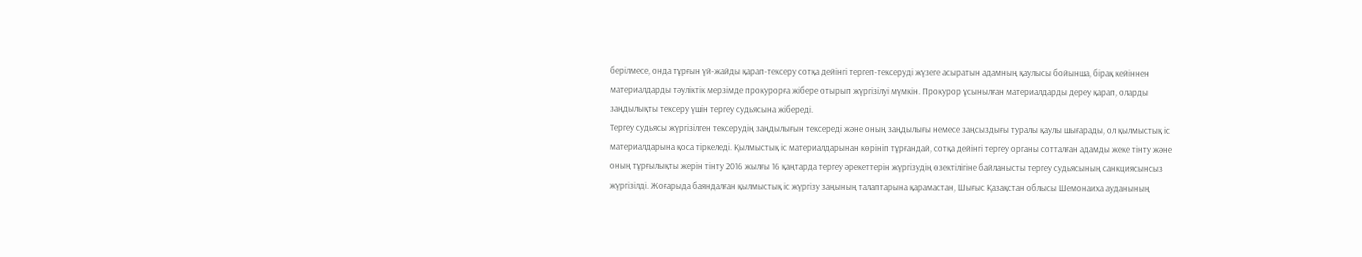берілмесе, онда тұрғын үй-жайды қарап-тексеру сотқа дейінгі тергеп-тексеруді жүзеге асыратын адамның қаулысы бойынша, бірақ кейіннен материалдарды тәуліктік мерзімде прокурорға жібере отырып жүргізілуі мүмкін. Прокурор ұсынылған материалдарды дереу қарап, оларды заңдылықты тексеру үшін тергеу судьясына жібереді.
Тергеу судьясы жүргізілген тексерудің заңдылығын тексереді және оның заңдылығы немесе заңсыздығы туралы қаулы шығарады, ол қылмыстық іс материалдарына қоса тіркеледі. Қылмыстық іс материалдарынан көрініп тұрғандай, сотқа дейінгі тергеу органы сотталған адамды жеке тінту және оның тұрғылықты жерін тінту 2016 жылғы 16 қаңтарда тергеу әрекеттерін жүргізудің өзектілігіне байланысты тергеу судьясының санкциясынсыз жүргізілді. Жоғарыда баяндалған қылмыстық іс жүргізу заңының талаптарына қарамастан, Шығыс Қазақстан облысы Шемонаиха ауданының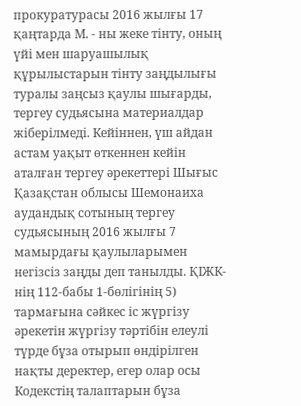прокуратурасы 2016 жылғы 17 қаңтарда М. - ны жеке тінту, оның үйі мен шаруашылық құрылыстарын тінту заңдылығы туралы заңсыз қаулы шығарды, тергеу судьясына материалдар жіберілмеді. Кейіннен, үш айдан астам уақыт өткеннен кейін аталған тергеу әрекеттері Шығыс Қазақстан облысы Шемонаиха аудандық сотының тергеу судьясының 2016 жылғы 7 мамырдағы қаулыларымен негізсіз заңды деп танылды. ҚІЖК-нің 112-бабы 1-бөлігінің 5) тармағына сәйкес іс жүргізу әрекетін жүргізу тәртібін елеулі түрде бұза отырып өндірілген нақты деректер, егер олар осы Кодекстің талаптарын бұза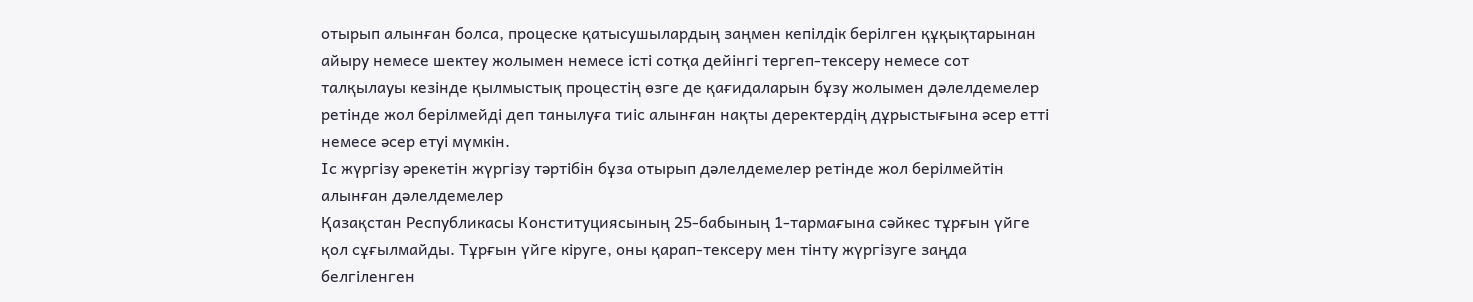отырып алынған болса, процеске қатысушылардың заңмен кепілдік берілген құқықтарынан айыру немесе шектеу жолымен немесе істі сотқа дейінгі тергеп-тексеру немесе сот талқылауы кезінде қылмыстық процестің өзге де қағидаларын бұзу жолымен дәлелдемелер ретінде жол берілмейді деп танылуға тиіс алынған нақты деректердің дұрыстығына әсер етті немесе әсер етуі мүмкін.
Іс жүргізу әрекетін жүргізу тәртібін бұза отырып дәлелдемелер ретінде жол берілмейтін алынған дәлелдемелер
Қазақстан Республикасы Конституциясының 25-бабының 1-тармағына сәйкес тұрғын үйге қол сұғылмайды. Тұрғын үйге кіруге, оны қарап-тексеру мен тінту жүргізуге заңда белгіленген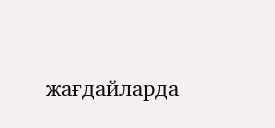жағдайларда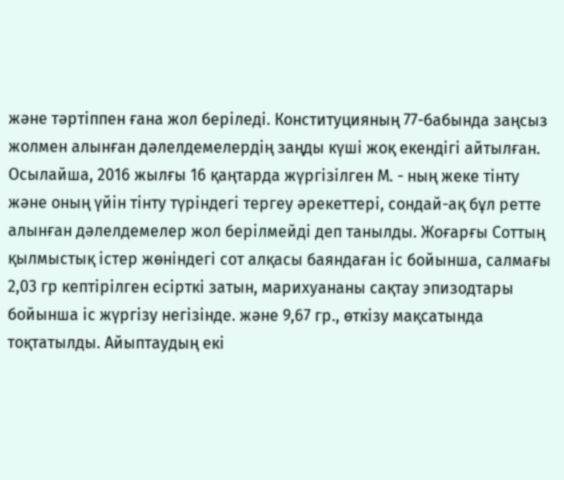және тәртіппен ғана жол беріледі. Конституцияның 77-бабында заңсыз жолмен алынған дәлелдемелердің заңды күші жоқ екендігі айтылған. Осылайша, 2016 жылғы 16 қаңтарда жүргізілген М. - ның жеке тінту және оның үйін тінту түріндегі тергеу әрекеттері, сондай-ақ бұл ретте алынған дәлелдемелер жол берілмейді деп танылды. Жоғарғы Соттың қылмыстық істер жөніндегі сот алқасы баяндаған іс бойынша, салмағы 2,03 гр кептірілген есірткі затын, марихуананы сақтау эпизодтары бойынша іс жүргізу негізінде. және 9,67 гр., өткізу мақсатында тоқтатылды. Айыптаудың екі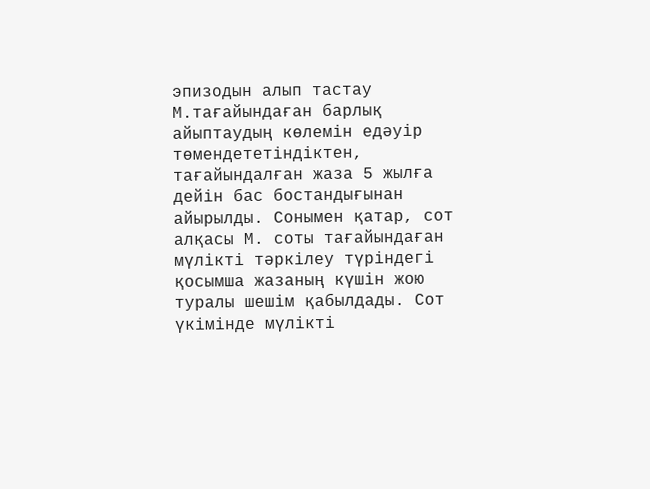эпизодын алып тастау М.тағайындаған барлық айыптаудың көлемін едәуір төмендететіндіктен, тағайындалған жаза 5 жылға дейін бас бостандығынан айырылды. Сонымен қатар, сот алқасы М. соты тағайындаған мүлікті тәркілеу түріндегі қосымша жазаның күшін жою туралы шешім қабылдады. Сот үкімінде мүлікті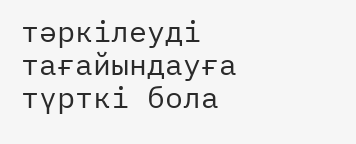тәркілеуді тағайындауға түрткі бола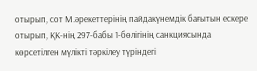отырып, сот М.әрекеттерінің пайдакүнемдік бағытын ескере отырып, ҚК-нің 297-бабы 1-бөлігінің санкциясында көрсетілген мүлікті тәркілеу түріндегі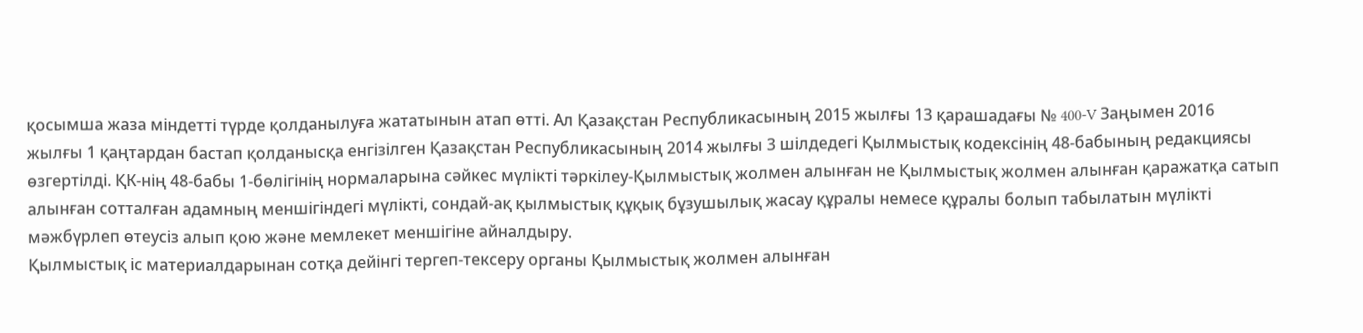қосымша жаза міндетті түрде қолданылуға жататынын атап өтті. Ал Қазақстан Республикасының 2015 жылғы 13 қарашадағы № 400-V Заңымен 2016 жылғы 1 қаңтардан бастап қолданысқа енгізілген Қазақстан Республикасының 2014 жылғы 3 шілдедегі Қылмыстық кодексінің 48-бабының редакциясы өзгертілді. ҚК-нің 48-бабы 1-бөлігінің нормаларына сәйкес мүлікті тәркілеу-Қылмыстық жолмен алынған не Қылмыстық жолмен алынған қаражатқа сатып алынған сотталған адамның меншігіндегі мүлікті, сондай-ақ қылмыстық құқық бұзушылық жасау құралы немесе құралы болып табылатын мүлікті мәжбүрлеп өтеусіз алып қою және мемлекет меншігіне айналдыру.
Қылмыстық іс материалдарынан сотқа дейінгі тергеп-тексеру органы Қылмыстық жолмен алынған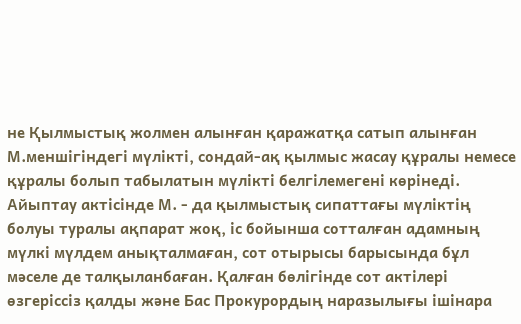не Қылмыстық жолмен алынған қаражатқа сатып алынған М.меншігіндегі мүлікті, сондай-ақ қылмыс жасау құралы немесе құралы болып табылатын мүлікті белгілемегені көрінеді. Айыптау актісінде М. - да қылмыстық сипаттағы мүліктің болуы туралы ақпарат жоқ, іс бойынша сотталған адамның мүлкі мүлдем анықталмаған, сот отырысы барысында бұл мәселе де талқыланбаған. Қалған бөлігінде сот актілері өзгеріссіз қалды және Бас Прокурордың наразылығы ішінара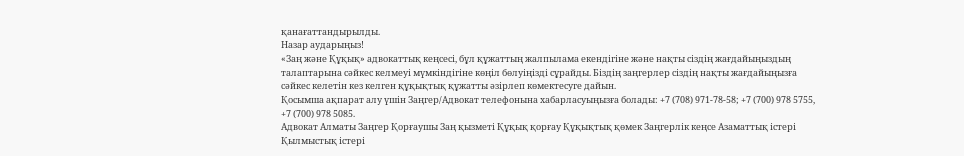қанағаттандырылды.
Назар аударыңыз!
«Заң және Құқық» адвокаттық кеңсесі, бұл құжаттың жалпылама екендігіне және нақты сіздің жағдайыңыздың талаптарына сәйкес келмеуі мүмкіндігіне көңіл бөлуіңізді сұрайды. Біздің заңгерлер сіздің нақты жағдайыңызға сәйкес келетін кез келген құқықтық құжатты әзірлеп көмектесуге дайын.
Қосымша ақпарат алу үшін Заңгер/Адвокат телефонына хабарласуыңызға болады: +7 (708) 971-78-58; +7 (700) 978 5755, +7 (700) 978 5085.
Адвокат Алматы Заңгер Қорғаушы Заң қызметі Құқық қорғау Құқықтық қөмек Заңгерлік кеңсе Азаматтық істері Қылмыстық істері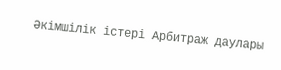Әкімшілік істері Арбитраж даулары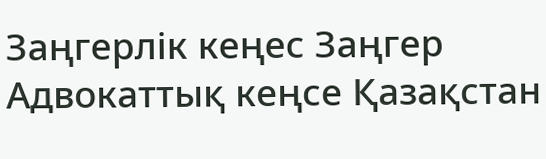Заңгерлік кеңес Заңгер Адвокаттық кеңсе Қазақстан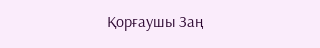Қорғаушы Заң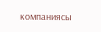компаниясы